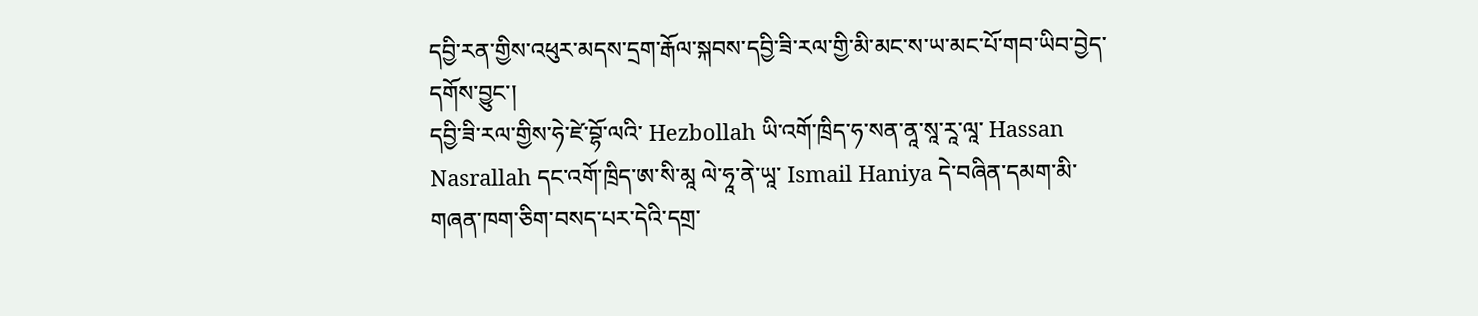དབྱི་རན་གྱིས་འཕུར་མདས་དྲག་རྒོལ་སྐབས་དབྱི་ཟི་རལ་གྱི་མི་མང་ས་ཡ་མང་པོ་གབ་ཡིབ་བྱེད་དགོས་བྱུང་།
དབྱི་ཟི་རལ་གྱིས་ཧེ་ཛེ་བྷོ་ལའི་ Hezbollah ཡི་འགོ་ཁྲིད་ཧ་སན་ནཱ་སཱ་རཱ་ལཱ་ Hassan Nasrallah དང་འགོ་ཁྲིད་ཨ་སི་མཱ ལེ་ཧཱ་ནེ་ཡཱ་ Ismail Haniya དེ་བཞིན་དམག་མི་གཞན་ཁག་ཅིག་བསད་པར་དེའི་དགྲ་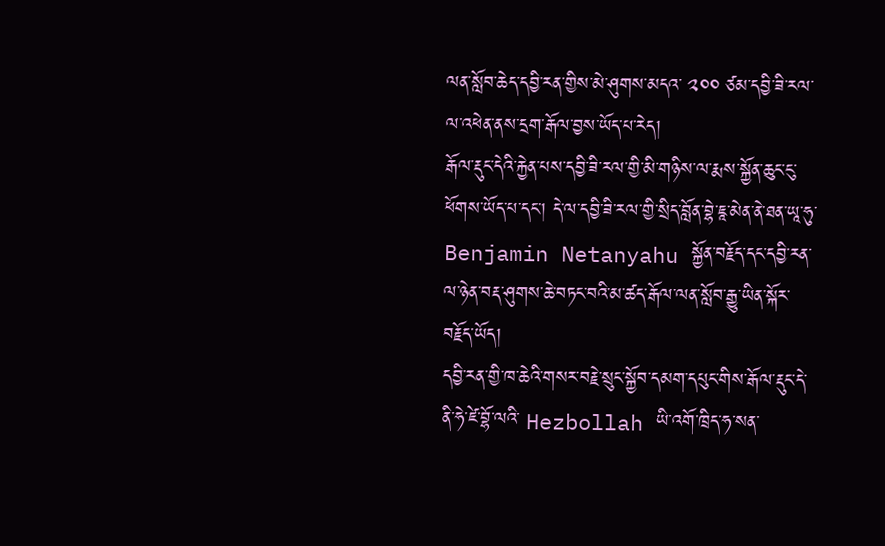ལན་སློབ་ཆེད་དབྱི་རན་གྱིས་མེ་ཤུགས་མདའ་ ༢༠༠ ཙམ་དབྱི་ཟི་རལ་ལ་འཕེན་ནས་དྲག་རྒོལ་བྱས་ཡོད་པ་རེད།
རྒོལ་རྡུང་དེའི་རྐྱེན་པས་དབྱི་ཟི་རལ་གྱི་མི་གཉིས་ལ་རྨས་སྐྱོན་ཆུང་ངུ་ཕོགས་ཡོད་པ་དང་། དེ་ལ་དབྱི་ཟི་རལ་གྱི་སྲིད་བློན་བྷེ་ཇཱ་མེན་ནེ་ཐན་ཡཱ་ཧུ་ Benjamin Netanyahu སྐྱོན་བརྗོད་དང་དབྱི་རན་ལ་ཉེན་བརྡ་ཤུགས་ཆེ་བཏང་བའི་མ་ཚད་རྒོལ་ལན་སློབ་རྒྱུ་ཡིན་སྐོར་བརྗོད་ཡོད།
དབྱི་རན་གྱི་ཁ་ཆེའི་གསར་བརྗེ་སྲུང་སྐྱོབ་དམག་དཔུང་གིས་རྒོལ་རྡུང་དེ་ནི་ཧེ་ཛེ་བྷོ་ལའི་ Hezbollah ཡི་འགོ་ཁྲིད་ཧ་སན་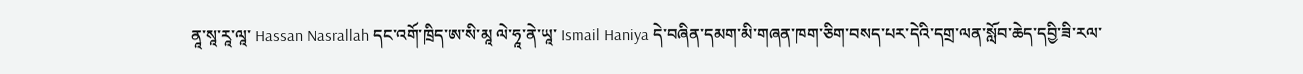ནཱ་སཱ་རཱ་ལཱ་ Hassan Nasrallah དང་འགོ་ཁྲིད་ཨ་སི་མཱ ལེ་ཧཱ་ནེ་ཡཱ་ Ismail Haniya དེ་བཞིན་དམག་མི་གཞན་ཁག་ཅིག་བསད་པར་དེའི་དགྲ་ལན་སློབ་ཆེད་དབྱི་ཟི་རལ་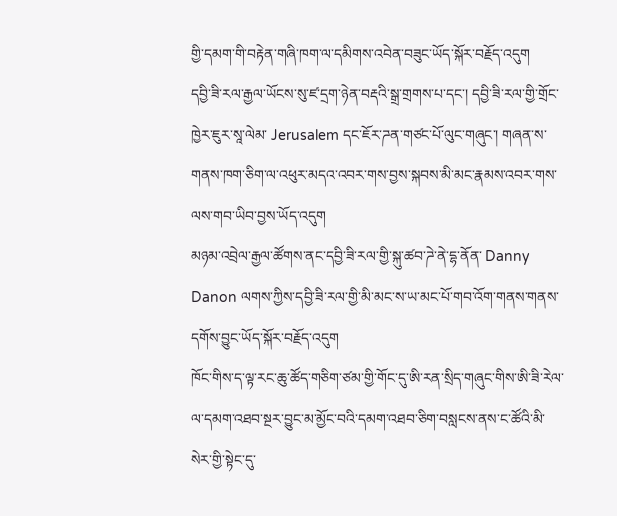གྱི་དམག་གི་བརྟེན་གཞི་ཁག་ལ་དམིགས་འབེན་བཟུང་ཡོད་སྐོར་བརྗོད་འདུག
དབྱི་ཟི་རལ་རྒྱལ་ཡོངས་སུ་ཛ་དྲག་ཉེན་བརྡའི་སྒྲ་གྲགས་པ་དང་། དབྱི་ཟི་རལ་གྱི་གྲོང་ཁྱེར་ཇུར་སཱ་ལེམ་ Jerusalem དང་ཇོར་ཌན་གཙང་པོ་ལུང་གཞུང་། གཞན་ས་གནས་ཁག་ཅིག་ལ་འཕུར་མདའ་འབར་གས་བྱས་སྐབས་མི་མང་རྣམས་འབར་གས་ལས་གབ་ཡིབ་བྱས་ཡོད་འདུག
མཉམ་འབྲེལ་རྒྱལ་ཚོགས་ནང་དབྱི་ཟི་རལ་གྱི་སྐུ་ཚབ་ཌེ་ནེ་དྷ་ནོན་ Danny Danon ལགས་ཀྱིས་དབྱི་ཟི་རལ་གྱི་མི་མང་ས་ཡ་མང་པོ་གབ་འོག་གནས་གནས་དགོས་བྱུང་ཡོད་སྐོར་བརྗོད་འདུག
ཁོང་གིས་ད་ལྟ་རང་ཆུ་ཚོད་གཅིག་ཙམ་གྱི་གོང་དུ་ཨི་རན་སྲིད་གཞུང་གིས་ཨི་ཟི་རེལ་ལ་དམག་འཐབ་སྔར་བྱུང་མ་མྱོང་བའི་དམག་འཐབ་ཅིག་བསླངས་ནས་ང་ཚོའི་མི་སེར་གྱི་སྟེང་དུ་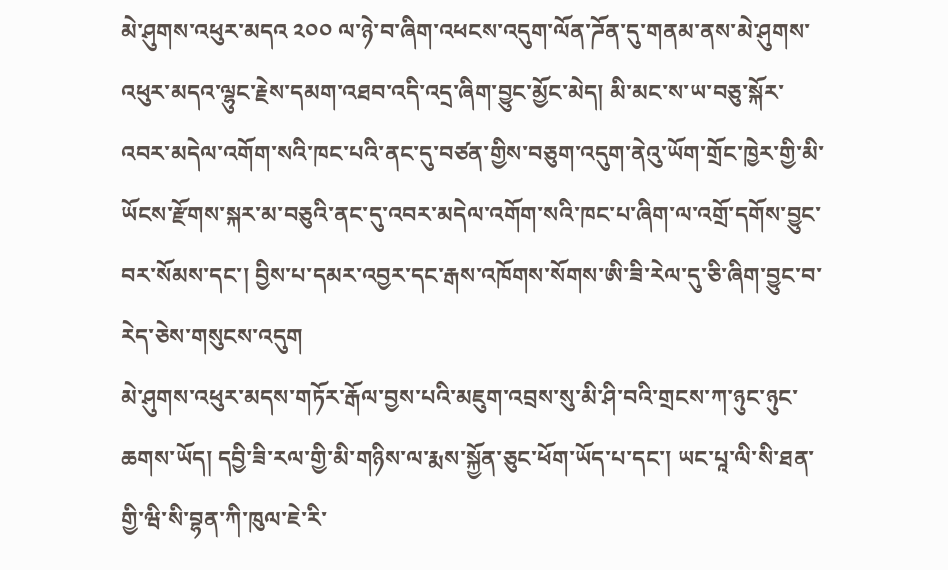མེ་ཤུགས་འཕུར་མདའ ༢༠༠ ལ་ཉེ་བ་ཞིག་འཕངས་འདུག་ལོན་ཌོན་དུ་གནམ་ནས་མེ་ཤུགས་འཕུར་མདའ་ལྷུང་རྗེས་དམག་འཐབ་འདི་འདྲ་ཞིག་བྱུང་མྱོང་མེད། མི་མང་ས་ཡ་བཅུ་སྐོར་འབར་མདེལ་འགོག་སའི་ཁང་པའི་ནང་དུ་བཙན་གྱིས་བཅུག་འདུག་ནེའུ་ཡོག་གྲོང་ཁྱེར་གྱི་མི་ཡོངས་རྫོགས་སྐར་མ་བཅུའི་ནང་དུ་འབར་མདེལ་འགོག་སའི་ཁང་པ་ཞིག་ལ་འགྲོ་དགོས་བྱུང་བར་སོམས་དང་། བྱིས་པ་དམར་འབྱར་དང་རྒས་འཁོགས་སོགས་ཨི་ཟི་རེལ་དུ་ཅི་ཞིག་བྱུང་བ་རེད་ཅེས་གསུངས་འདུག
མེ་ཤུགས་འཕུར་མདས་གཏོར་རྒོལ་བྱས་པའི་མཇུག་འབྲས་སུ་མི་ཤི་བའི་གྲངས་ཀ་ཉུང་ཉུང་ཆགས་ཡོད། དབྱི་ཟི་རལ་གྱི་མི་གཉིས་ལ་རྨས་སྐྱོན་ཅུང་ཕོག་ཡོད་པ་དང་། ཡང་པཱ་ལི་སི་ཐན་གྱི་ཝི་སི་བྷན་ཀི་ཁུལ་ཇེ་རི་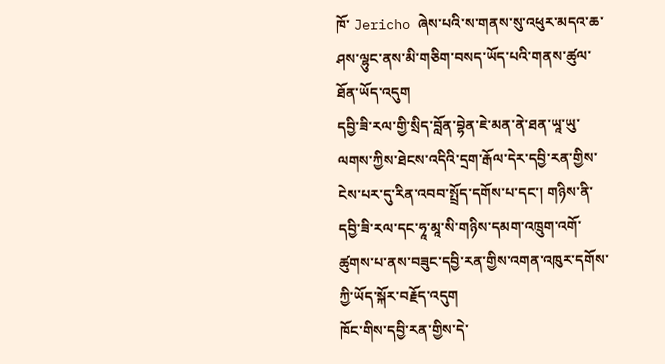ཁོ་ Jericho ཞེས་པའི་ས་གནས་སུ་འཕུར་མདའ་ཆ་ཤས་ལྷུང་ནས་མི་གཅིག་བསད་ཡོད་པའི་གནས་ཚུལ་ཐོན་ཡོད་འདུག
དབྱི་ཟི་རལ་གྱི་སྲིད་བློན་བྷེན་ཇེ་མན་ནེ་ཐན་ཡཱ་ཡུ་ལགས་ཀྱིས་ཐེངས་འདིའི་དྲག་རྒོལ་དེར་དབྱི་རན་གྱིས་ངེས་པར་དུ་རིན་འབབ་སྤྲོད་དགོས་པ་དང་། གཉིས་ནི་དབྱི་ཟི་རལ་དང་ཧཱ་མཱ་སི་གཉིས་དམག་འཁྲུག་འགོ་ཚུགས་པ་ནས་བཟུང་དབྱི་རན་གྱིས་འགན་འཁུར་དགོས་ཀྱི་ཡོད་སྐོར་བརྗོད་འདུག
ཁོང་གིས་དབྱི་རན་གྱིས་དེ་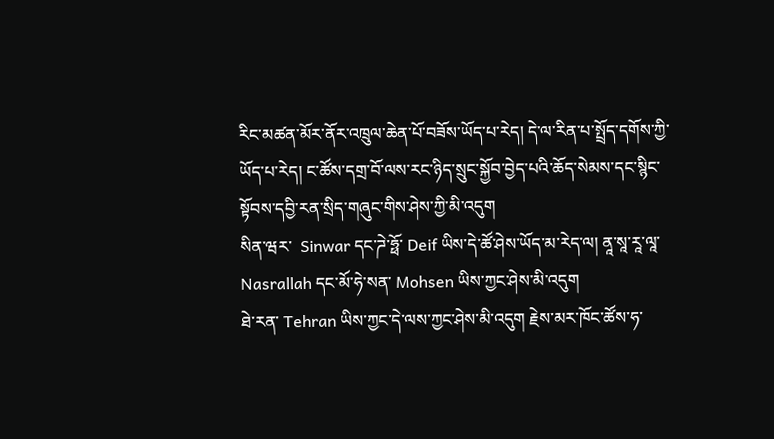རིང་མཚན་མོར་ནོར་འཁྲུལ་ཆེན་པོ་བཟོས་ཡོད་པ་རེད། དེ་ལ་རིན་པ་སྤྲོད་དགོས་ཀྱི་ཡོད་པ་རེད། ང་ཚོས་དགྲ་བོ་ལས་རང་ཉིད་སྲུང་སྐྱོབ་བྱེད་པའི་ཆོད་སེམས་དང་སྙིང་སྟོབས་དབྱི་རན་སྲིད་གཞུང་གིས་ཤེས་ཀྱི་མི་འདུག
སིན་ཝར་  Sinwar དང་ཌེ་ཧྥོ་ Deif ཡིས་དེ་ཚོ་ཤེས་ཡོད་མ་རེད་ལ། ནཱ་སཱ་རཱ་ལཱ་ Nasrallah དང་མོ་ཧེ་སན་ Mohsen ཡིས་ཀྱང་ཤེས་མི་འདུག
ཐེ་རན་ Tehran ཡིས་ཀྱང་དེ་ལས་ཀྱང་ཤེས་མི་འདུག རྗེས་མར་ཁོང་ཚོས་ཧ་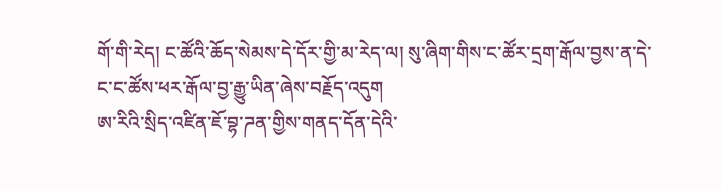གོ་གི་རེད། ང་ཚོའི་ཆོད་སེམས་དེ་དོར་གྱི་མ་རེད་ལ། སུ་ཞིག་གིས་ང་ཚོར་དྲག་རྒོལ་བྱས་ན་དེ་ང་ང་ཚོས་ཕར་རྒོལ་བྱ་རྒྱུ་ཡིན་ཞེས་བརྗོད་འདུག
ཨ་རིའི་སྲིད་འཛིན་ཇོ་བྷ་ཌན་གྱིས་གནད་དོན་དེའི་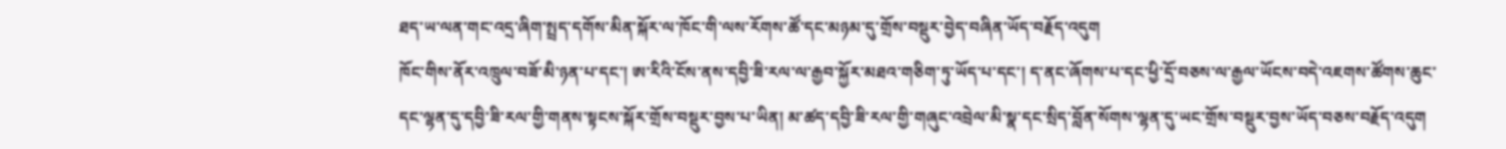ཐད་ཡ་ལན་གང་འདྲ་ཞིག་སྤྲད་དགོས་མིན་སྐོར་ལ་ཁོང་གི་ལས་རོགས་ཚོ་དང་མཉམ་དུ་གྲོས་བསྡུར་བྱེད་བཞིན་ཡོད་བརྗོད་འདུག
ཁོང་གིས་ནོར་འཁྲུལ་བཟོ་མི་ཉན་པ་དང་། ཨ་རིའི་ངོས་ནས་དབྱི་ཟི་རལ་ལ་རྒྱབ་སྐྱོར་མཐའ་གཅིག་ཏུ་ཡོད་པ་དང་། ད་ནང་ཞོགས་པ་དང་ཕྱི་དྲོ་བཅས་ལ་རྒྱལ་ཡོངས་བདེ་འཇགས་ཚོགས་ཆུང་དང་ལྷན་དུ་དབྱི་ཟི་རལ་གྱི་གནས་སྟངས་སྐོར་གྲོས་བསྡུར་བྱས་པ་ཡིན། མ་ཚད་དབྱི་ཟི་རལ་གྱི་གཞུང་འབྲེལ་མི་སྣ་དང་སྲིད་བློན་སོགས་ལྷན་དུ་ཡང་གྲོས་བསྡུར་བྱས་ཡོད་བཅས་བརྗོད་འདུག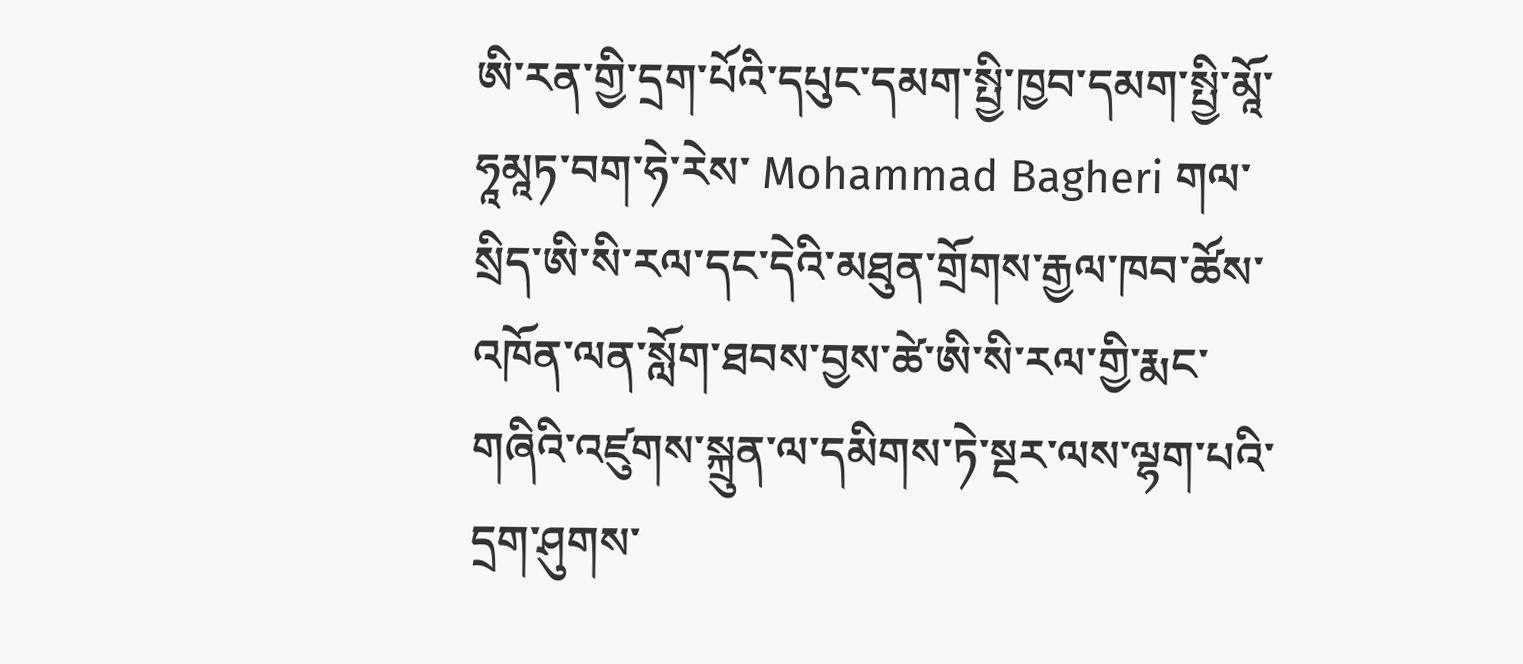ཨི་རན་གྱི་དྲག་པོའི་དཔུང་དམག་སྤྱི་ཁྱབ་དམག་སྤྱི་མཱོ་ཧཱམཱཏ་བག་ཧེ་རེས་ Mohammad Bagheri གལ་སྲིད་ཨི་སི་རལ་དང་དེའི་མཐུན་གྲོགས་རྒྱལ་ཁབ་ཚོས་འཁོན་ལན་སློག་ཐབས་བྱས་ཚེ་ཨི་སི་རལ་གྱི་རྨང་གཞིའི་འཛུགས་སྐྲུན་ལ་དམིགས་ཏེ་སྔར་ལས་ལྷག་པའི་དྲག་ཤུགས་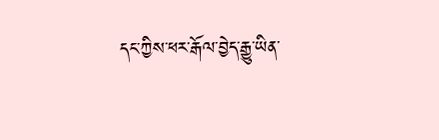དང་ཀྱིས་ཕར་རྒོལ་བྱེད་རྒྱུ་ཡིན་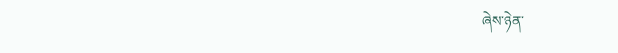ཞེས་ཉེན་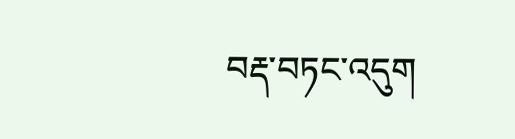བརྡ་བཏང་འདུག